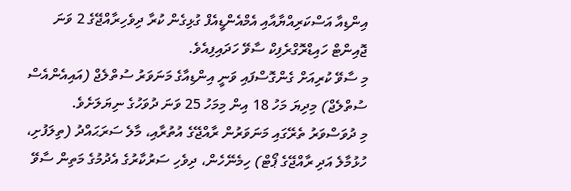އިންޑިއާ އަސްކަރިއްޔާއާއި އެމްއެންޑީއެފް ގުޅިގެން ކުރާ ދިވެހިރާއްޖޭގެ 2 ވަނަ ޖޮއިންޓް ހައިޑްރޮގްރެފިކް ސާވޭ ހަދައިފިއެވެ.
މި ސާވޭ ކުރިއަށް ގެންގޮސްފައި ވަނީ އިންޑިއާގެ މަނަވަރު ސުތްލެޖް (އައިއެންއެސް ސުތްލެޖް) މިދިޔަ މަހު 18 އިން މިމަހު 25 ވަނަ ދުވަހުގެ ނިޔަލަށެވެ.
މި ދުވަސްވަރު ތެރޭގައި މަނަވަރުން ރާއްޖޭގެ އުތުރާއި، މާލެ ސަރަޙައްދު (ތިލަފުށި، ހުޅުމާލެ އަދި ރާއްޖޭގެ ޕޯޓް) ހިމެނޭހެން، ދިވެހި ސަރުކާރުގެ އެދުމުގެ މަތިން ސާވޭ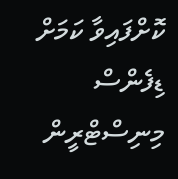ކޮށްފައިވާ ކަމަށް ޑިފެންސް މިނިސްޓްރީން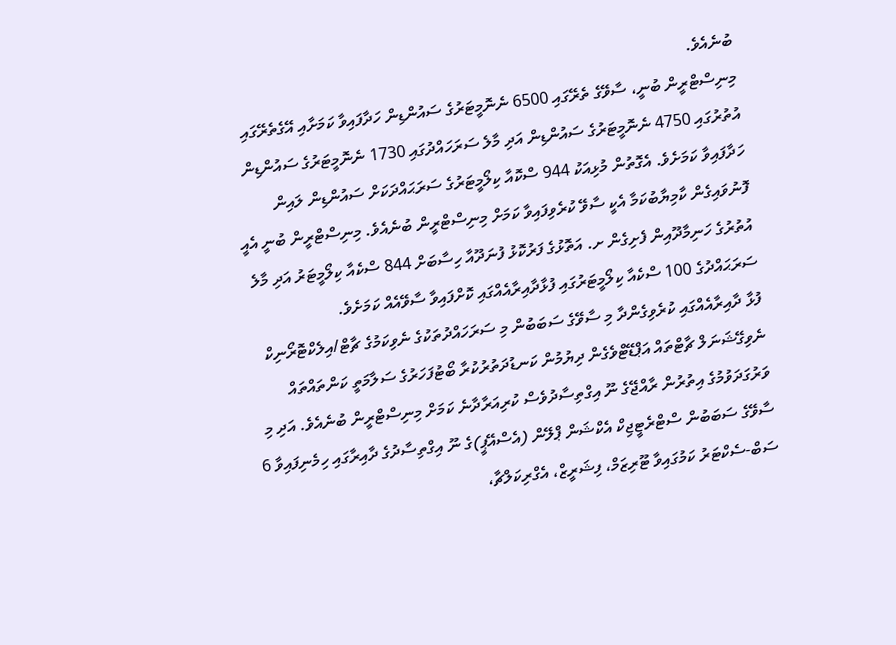ބުނެއެވެ.
މިނިސްޓްރީން ބުނީ، ސާވޭގެ ތެރޭގައި 6500 ނެނޮމީޓަރުގެ ސައުންޑިން ހަދާފައިވާ ކަމަށާއި އޭގެތެރޭގައި އުތުރުގައި 4750 ނެނޮމީޓަރުގެ ސައުންޑިން އަދި މާލެ ސަރަހައްދުގައި 1730 ނެނޮމީޓަރުގެ ސައުންޑިން ހަދާފައިވާ ކަމަށެވެ. އެގޮތުން މުޅިއަކު 944 ސްކޮއާ ކިލޯމީޓަރުގެ ސަރަޙައްދަކަށް ސައުންޑިން ލައިން ފޮނުވައިގެން ކާމިޔާބުކަމާ އެކީ ސާވޭ ކުރެވިފައިވާ ކަމަށް މިނިސްޓްރީން ބުނެއެވެ. މިނިސްޓްރީން ބުނީ އެއީ އުތުރުގެ ހަނިމާދޫއިން ފެށިގެން ށ. އަތޮޅުގެ ފަރުކޮޅު ފުނަދޫއާ ހިސާބަށް 844 ސްކެއާ ކިލޯމީޓަރު އަދި މާލެ ސަރަޙައްދުގެ 100 ސްކެއާ ކިލޯމީޓަރުގައި ފުޅާދާއިރާއެއްގައި ކޮށްފައިވާ ސާވޭއެއް ކަމަށެވެ.
ފުޅާ ދާއިރާއެއްގައި ކުރެވިގެންދާ މި ސާވޭގެ ސަބަބުން މި ސަރަހައްދުތަކުގެ ނެވިކަމުގެ ޗާޓް/އިލެކްޓޮރޯނިކް ނެވިގޭޝަނަލް ޗާޓްތައް އަޕްޑޭޓްވެގެން ދިޔުމުން ކަނޑުދަތުރުކުރާ ބޯޓުފަހަރުގެ ސަލާމަތީ ކަންތައްތައް ވަރުގަދަވުމުގެ އިތުރުން ރާއްޖޭގެ ނޫ އިގްތިސާދުވެސް ކުރިއަރާދާނެ ކަމަށް މިނިސްޓްރީން ބުނެއެވެ. އަދި މި ސާވޭގެ ސަބަބުން ސްޓްރެޓީޖިކް އެކްޝަން ޕްލޭން (އެސްއޭޕީ)ގެ ނޫ އިގްތިސާދުގެ ދާއިރާގައި ހިމެނިފައިވާ 6 ސަބް-ސެކްޓަރު ކަމުގައިވާ ޓޫރިޒަމް، ފިޝަރީޒް، އެގްރިކަލްޗާ،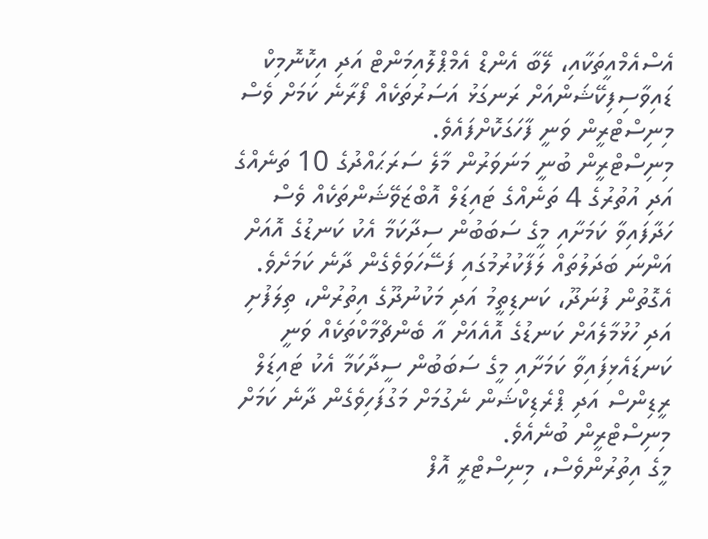އެސްއެމްއީތަކާއި، ލޭބާ އެންޑް އެމްޕްލޮއިމަންޓް އަދި އިކޮނޮމިކް ޑައިވާސިފިކޭޝަންއަށް ރަނގަޅު އަސަރުތަކެއް ފޯރާނެ ކަމަށް ވެސް މިނިސްޓްރީން ވަނީ ފާހަގަކޮށްފައެވެ.
މިނިސްޓްރީން ބުނީ މަނަވަރުން މާލެ ސަރަޙައްދުގެ 10 ތަނެއްގެ އަދި އުތުރުގެ 4 ތަނެއްގެ ޓައިޑަލް އޮބްޒަވޭޝަންތަކެއް ވެސް ހަދާފައިވާ ކަމަށާއި މީގެ ސަބަބުން ސިދާކަމާ އެކު ކަނޑުގެ އޮއަށް އަންނަ ބަދަލުތައް ލަފާކުރުމުގައި ފަސޭހަވަވެގެން ދާނެ ކަމަށެވެ.
އެގޮތުން ފުނަދޫ، ކަނޑިތީމު އަދި މަކުނުދޫގެ އިތުރުން، ތިލަފުށި އަދި ހުޅުމާލެއަށް ކަނޑުގެ އޮއެއަށް އާ ބެންޗްމާކްތަކެއް ވަނީ ކަނޑައެޅިފައިވާ ކަމަށާއި މީގެ ސަބަބުން ސީދާކަމާ އެކު ޓައިޑަލް ރީޑިންސް އަދި ޕްރެޑިކްޝަން ނެގުމަށް މަގުފަހިވެގެން ދާނެ ކަމަށް މިނިސްޓްރީން ބުނެއެވެ.
މީގެ އިތުރުންވެސް، މިނިސްޓްރީ އޮފް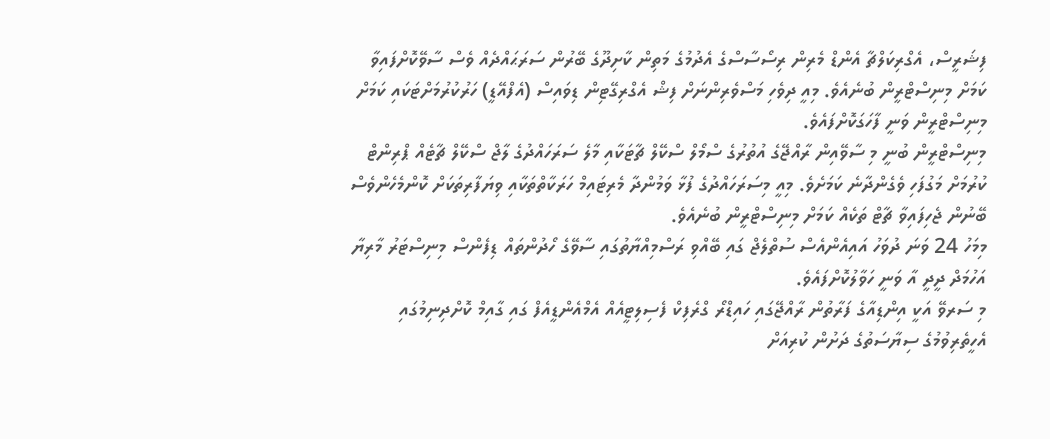ފިޝަރީސް، އެގްރިކަލްޗާ އެންޑް މެރިން ރިސޯސާސްގެ އެދުމުގެ މަތިން ކާށިދޫގެ ބޭރުން ސަރަޙައްދެއް ވެސް ސާވޭކޮށްފައިވާ ކަމަށް މިނިސްޓްރީން ބުނެއެވެ. މިއީ ދިވެހި މަސްވެރިންނަށް ފިޝް އެގްރިގޭޓިން ޑިވައިސް (އެފްއޭޑީ) ހަރުކުރުމަށްޓަކައި ކަމަށް މިނިސްޓްރީން ވަނީ ފާހަގަކޮށްފައެވެ.
މިނިސްޓްރީން ބުނީ މި ސާވޭއިން ރާއްޖޭގެ އުތުރުގެ ސްމޯލް ސްކޭލް ޗާޓަކާއި މާލެ ސަރަހައްދުގެ ލާޖް ސްކޭލް ޗާޓެއް ޕްރިންޓް ކުރުމަށް މަގުފަހި ވެގެންދާނެ ކަމަށެވެ. މިއީ މިސަރަހައްދުގެ ފުޅާ ވަމުންދާ މެރިޓައިމް ހަރަކާތްތަކާއި ވިޔަފާރިތަކަށް ކޮންމެހެންވެސް ބޭނުން ޖެހިފައިވާ ޗާޓް ތަކެއް ކަމަށް މިނިސްޓްރީން ބުނެއެވެ.
މިމަހު 24 ވަނަ ދުވަހު އައިއެންއެސް ސުތްލެޖް ގައި ބޭއްވި ރަސްމިއްޔާތުގައި ސާވޭގެ ހޯދުންތައް ޑިފެންސް މިނިސްޓަރު މާރިޔާ އަހުމަދް ދީދީ އާ ވަނީ ހަވާލުކޮށްފައެވެ.
މި ސަރވޭ އަކީ އިންޑިއާގެ ފަރާތުން ރާއްޖޭގައި ހައިޑްރޯ ގްރެފިކް ފެސިލިޓީއެއް އެމްއެންޑީއެފް ގައި ގާއިމް ކޮށްދިނިމުގައި އެހީތެރިވުމުގެ ސިޔާސަތުގެ ދަށުން ކުރިއަށް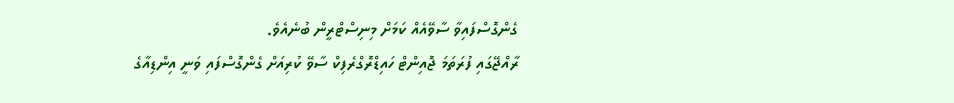ގެންގޮސްފައިވާ ސާވޭއެއް ކަމަށް މިނިސްޓްރީން ބުނެއެވެ.
ރާއްޖޭގައި ފުރަތަމަ ޖޮއިންޓް ހައިޑްރޮގްރެފިކް ސާވޭ ކުރިއަށް ގެންގޮސްފައި ވަނީ އިންޑިއާގެ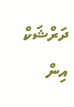ދަރްޝަކް އިން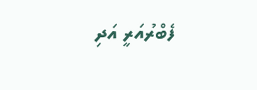ފެބްރުއަރީ އަދި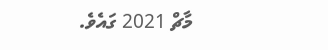މާޗް 2021 ގައެވެ.